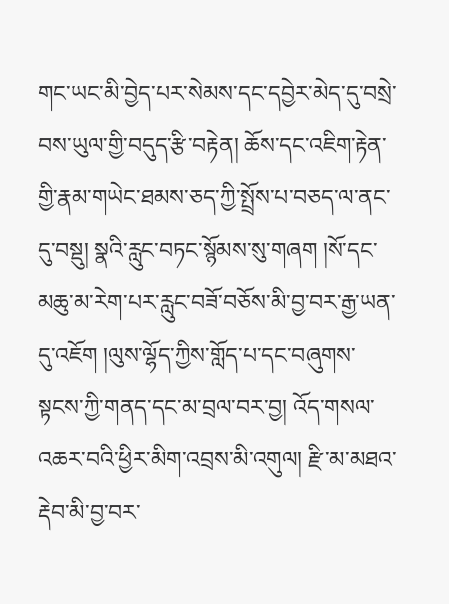གང་ཡང་མི་བྱེད་པར་སེམས་དང་དབྱེར་མེད་དུ་བསྲེ་བས་ཡུལ་གྱི་བདུད་རྩི་བརྟེན། ཆོས་དང་འཇིག་རྟེན་གྱི་རྣམ་གཡེང་ཐམས་ཅད་ཀྱི་སྤྲོས་པ་བཅད་ལ་ནང་དུ་བསྡུ། སྣའི་རླུང་བཏང་སྙོམས་སུ་གཞག །སོ་དང་མཆུ་མ་རེག་པར་རླུང་བཟོ་བཅོས་མི་བྱ་བར་རྒྱ་ཡན་དུ་འཇོག །ལུས་ལྷོད་ཀྱིས་གློད་པ་དང་བཞུགས་སྟངས་ཀྱི་གནད་དང་མ་བྲལ་བར་བྱ། འོད་གསལ་འཆར་བའི་ཕྱིར་མིག་འབྲས་མི་འགུལ། རྫི་མ་མཐའ་རྡེབ་མི་བྱ་བར་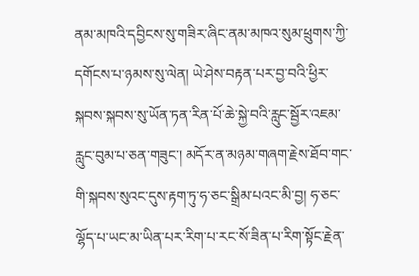ནམ་མཁའི་དབྱིངས་སུ་གཟིར་ཞིང་ནམ་མཁའ་སུམ་ཕྲུགས་ཀྱི་དགོངས་པ་ཉམས་སུ་ལེན། ཡེ་ཤེས་བརྟན་པར་བྱ་བའི་ཕྱིར་སྐབས་སྐབས་སུ་ཡོན་ཏན་རིན་པོ་ཆེ་སྐྱེ་བའི་རླུང་སྦྱོར་འཇམ་རླུང་བུམ་པ་ཅན་གཟུང་། མདོར་ན་མཉམ་གཞག་རྗེས་ཐོབ་གང་གི་སྐབས་སུའང་དུས་རྟག་ཏུ་ཧ་ཅང་སྒྲིམ་པའང་མི་བྱ། ཧ་ཅང་ལྷོད་པ་ཡང་མ་ཡིན་པར་རིག་པ་རང་སོ་ཟིན་པ་རིག་སྟོང་རྗེན་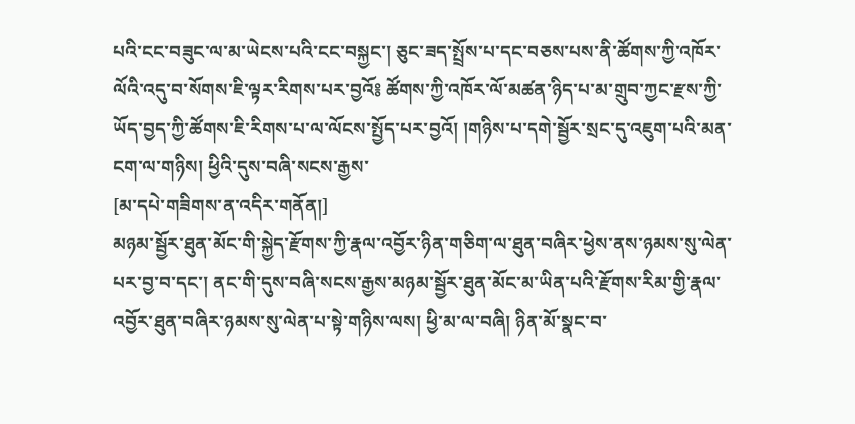པའི་ངང་བཟུང་ལ་མ་ཡེངས་པའི་ངང་བསྐྱང་། ཅུང་ཟད་སྤྲོས་པ་དང་བཅས་པས་ནི་ཚོགས་ཀྱི་འཁོར་ལོའི་འདུ་བ་སོགས་ཇི་ལྟར་རིགས་པར་བྱའོ༔ ཚོགས་ཀྱི་འཁོར་ལོ་མཚན་ཉིད་པ་མ་གྲུབ་ཀྱང་རྫས་ཀྱི་ཡོད་བྱད་ཀྱི་ཚོགས་ཇི་རིགས་པ་ལ་ལོངས་སྤྱོད་པར་བྱའོ། །གཉིས་པ་དགེ་སྦྱོར་སྲང་དུ་འཇུག་པའི་མན་ངག་ལ་གཉིས། ཕྱིའི་དུས་བཞི་སངས་རྒྱས་
[མ་དཔེ་གཟིགས་ན་འདིར་གནོན།]
མཉམ་སྦྱོར་ཐུན་མོང་གི་སྐྱེད་རྫོགས་ཀྱི་རྣལ་འབྱོར་ཉིན་གཅིག་ལ་ཐུན་བཞིར་ཕྱེས་ནས་ཉམས་སུ་ལེན་པར་བྱ་བ་དང་། ནང་གི་དུས་བཞི་སངས་རྒྱས་མཉམ་སྦྱོར་ཐུན་མོང་མ་ཡིན་པའི་རྫོགས་རིམ་གྱི་རྣལ་འབྱོར་ཐུན་བཞིར་ཉམས་སུ་ལེན་པ་སྟེ་གཉིས་ལས། ཕྱི་མ་ལ་བཞི། ཉིན་མོ་སྣང་བ་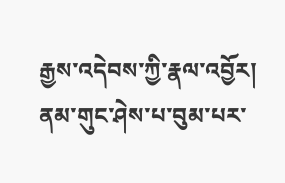རྒྱས་འདེབས་ཀྱི་རྣལ་འབྱོར། ནམ་གུང་ཤེས་པ་བུམ་པར་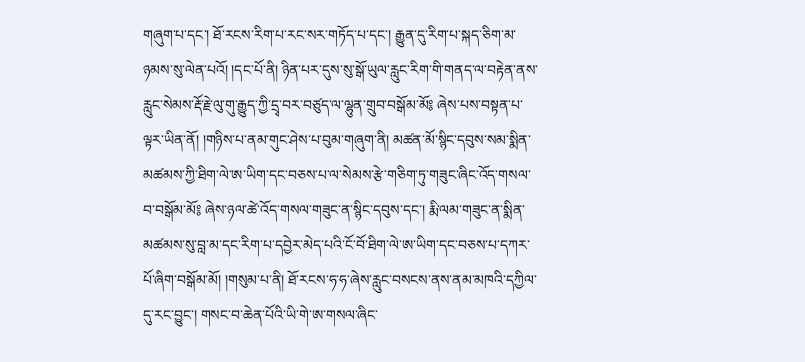གཞུག་པ་དང་། ཐོ་རངས་རིག་པ་རང་སར་གཏོད་པ་དང་། རྒྱུན་དུ་རིག་པ་སྐད་ཅིག་མ་ཉམས་སུ་ལེན་པའོ། །དང་པོ་ནི། ཉིན་པར་དུས་སུ་སྒོ་ཡུལ་རླུང་རིག་གི་གནད་ལ་བརྟེན་ནས་རླུང་སེམས་རྡོ་རྗེ་ལུ་གུ་རྒྱུད་ཀྱི་དྲྭ་བར་བཙུད་ལ་ལྷུན་གྲུབ་བསྒོམ་མོ༔ ཞེས་པས་བསྟན་པ་ལྟར་ཡིན་ནོ། །གཉིས་པ་ནམ་གུང་ཤེས་པ་བུམ་གཞུག་ནི། མཚན་མོ་སྙིང་དབུས་སམ་སྨིན་མཚམས་ཀྱི་ཐིག་ལེ་ཨ་ཡིག་དང་བཅས་པ་ལ་སེམས་རྩེ་གཅིག་ཏུ་གཟུང་ཞིང་འོད་གསལ་བ་བསྒོམ་མོ༔ ཞེས་ཉལ་ཚེ་འོད་གསལ་གཟུང་ན་སྙིང་དབུས་དང་། རྨི་ལམ་གཟུང་ན་སྨིན་མཚམས་སུ་བླ་མ་དང་རིག་པ་དབྱེར་མེད་པའི་ངོ་བོ་ཐིག་ལེ་ཨ་ཡིག་དང་བཅས་པ་དཀར་པོ་ཞིག་བསྒོམ་མོ། །གསུམ་པ་ནི། ཐོ་རངས་ཧ་ཧ་ཞེས་རླུང་བསངས་ནས་ནམ་མཁའི་དཀྱིལ་དུ་རང་བྱུང་། གསང་བ་ཆེན་པོའི་ཡི་གེ་ཨ་གསལ་ཞིང་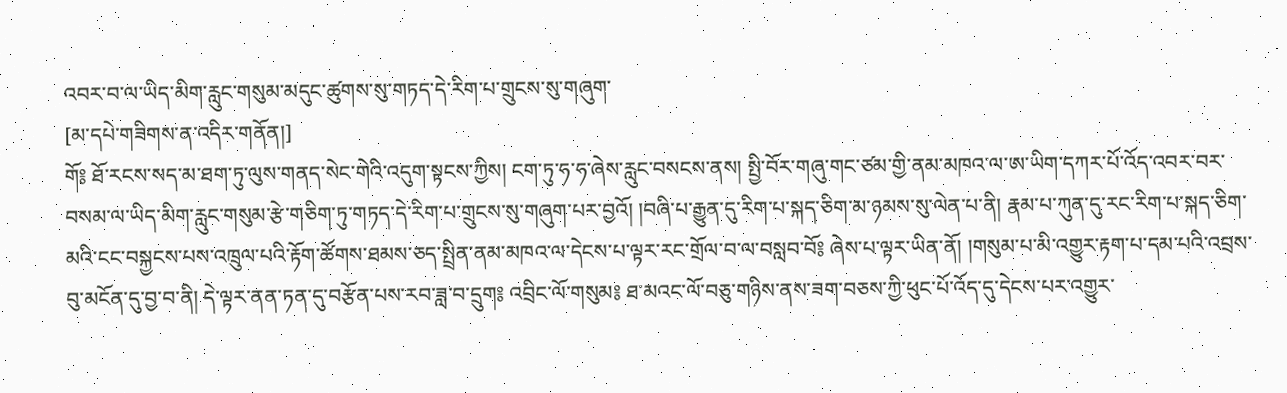འབར་བ་ལ་ཡིད་མིག་རླུང་གསུམ་མདུང་ཚུགས་སུ་གཏད་དེ་རིག་པ་གྲུངས་སུ་གཞུག་
[མ་དཔེ་གཟིགས་ན་འདིར་གནོན།]
གོ༔ ཐོ་རངས་སད་མ་ཐག་ཏུ་ལུས་གནད་སེང་གེའི་འདུག་སྟངས་ཀྱིས། ངག་ཏུ་ཧ་ཧ་ཞེས་རླུང་བསངས་ནས། སྤྱི་བོར་གཞུ་གང་ཙམ་གྱི་ནམ་མཁའ་ལ་ཨ་ཡིག་དཀར་པོ་འོད་འབར་བར་བསམ་ལ་ཡིད་མིག་རླུང་གསུམ་རྩེ་གཅིག་ཏུ་གཏད་དེ་རིག་པ་གྲུངས་སུ་གཞུག་པར་བྱའོ། །བཞི་པ་རྒྱུན་དུ་རིག་པ་སྐད་ཅིག་མ་ཉམས་སུ་ལེན་པ་ནི། རྣམ་པ་ཀུན་དུ་རང་རིག་པ་སྐད་ཅིག་མའི་ངང་བསྐྱངས་པས་འཁྲུལ་པའི་རྟོག་ཚོགས་ཐམས་ཅད་སྤྲིན་ནམ་མཁའ་ལ་དེངས་པ་ལྟར་རང་གྲོལ་བ་ལ་བསླབ་བོ༔ ཞེས་པ་ལྟར་ཡིན་ནོ། །གསུམ་པ་མི་འགྱུར་རྟག་པ་དམ་པའི་འབྲས་བུ་མངོན་དུ་བྱ་བ་ནི། དེ་ལྟར་ནན་ཏན་དུ་བརྩོན་པས་རབ་ཟླ་བ་དྲུག༔ འབྲིང་ལོ་གསུམ༔ ཐ་མའང་ལོ་བཅུ་གཉིས་ནས་ཟག་བཅས་ཀྱི་ཕུང་པོ་འོད་དུ་དེངས་པར་འགྱུར་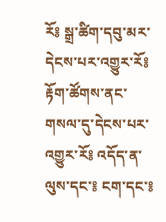རོ༔ སྒྲ་ཚིག་དབུ་མར་དེངས་པར་འགྱུར་རོ༔ རྟོག་ཚོགས་ནང་གསལ་དུ་དེངས་པར་འགྱུར་རོ༔ འདོད་ན་ལུས་དང་༔ ངག་དང་༔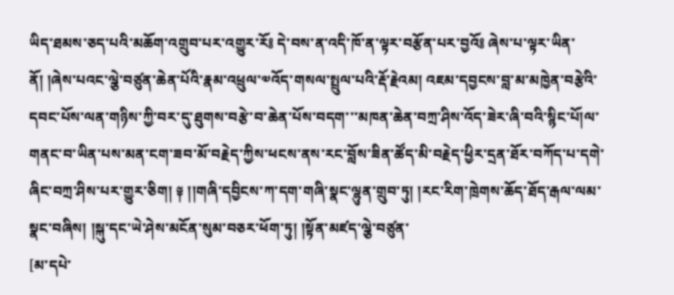ཡིད་ཐམས་ཅད་པའི་མཆོག་འགྲུབ་པར་འགྱུར་རོ༔ དེ་བས་ན་འདི་ཁོ་ན་ལྟར་བརྩོན་པར་བྱའོ༔ ཞེས་པ་ལྟར་ཡིན་ནོ། །ཞེས་པའང་ལྕེ་བཙུན་ཆེན་པོའི་རྣམ་འཕྲུལ་༧འོད་གསལ་སྤྲུལ་པའི་རྡོ་རྗེའམ། འཇམ་དབྱངས་བླ་མ་མཁྱེན་བརྩེའི་དབང་པོས་ལན་གཉིས་ཀྱི་བར་དུ་ཐུགས་བརྩེ་བ་ཆེན་པོས་བདག་་་མཁན་ཆེན་བཀྲ་ཤིས་འོད་ཟེར་ཞི་བའི་སྙིང་པོ།ལ་གནང་བ་ཡིན་པས་མན་ངག་ཟབ་མོ་བརྗེད་ཀྱིས་ཕངས་ནས་རང་བློས་ཟིན་ཚོད་མི་བརྗེད་ཕྱིར་དྲན་ཐོར་བཀོད་པ་དགེ་ཞིང་བཀྲ་ཤིས་པར་གྱུར་ཅིག། ༈ །།གཞི་དབྱིངས་ཀ་དག་གཞི་སྣང་ལྷུན་གྲུབ་ཏུ། །རང་རིག་ཁྲེགས་ཆོད་ཐོད་རྒལ་ལམ་སྣང་བཞིས། །སྐུ་དང་ཡེ་ཤེས་མངོན་སུམ་བཅར་ཕོག་ཏུ། །སྟོན་མཛད་ལྕེ་བཙུན་
[མ་དཔེ་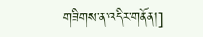གཟིགས་ན་འདིར་གནོན།]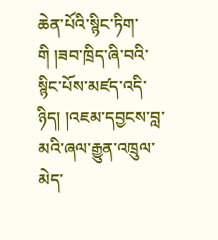ཆེན་པོའི་སྙིང་ཏིག་གི །ཟབ་ཁྲིད་ཞི་བའི་སྙིང་པོས་མཛད་འདི་ཉིད། །འཇམ་དབྱངས་བླ་མའི་ཞལ་རྒྱུན་འཁྲུལ་མེད་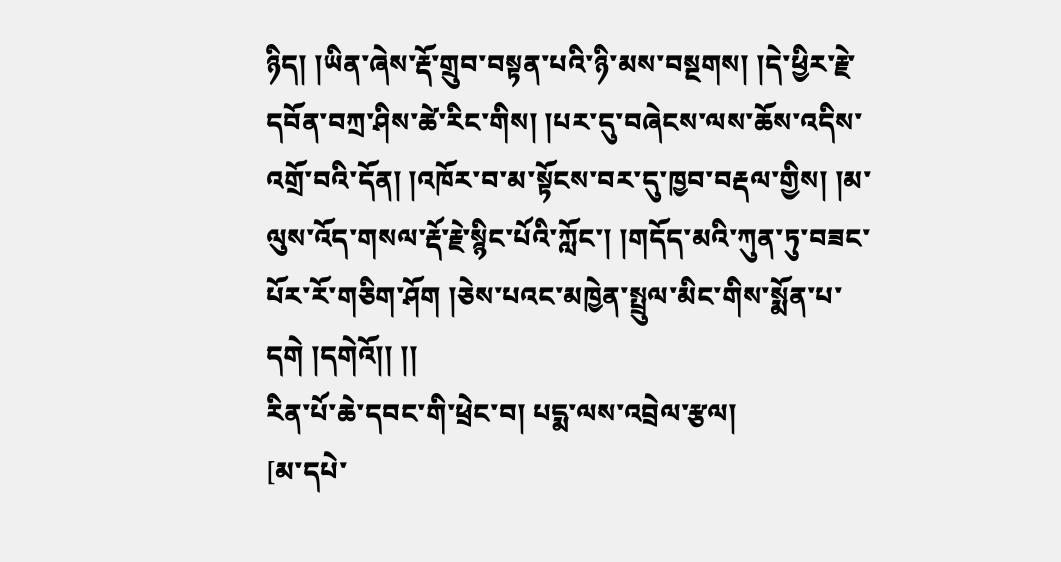ཉིད། །ཡིན་ཞེས་རྡོ་གྲུབ་བསྟན་པའི་ཉི་མས་བསྔགས། །དེ་ཕྱིར་རྗེ་དབོན་བཀྲ་ཤིས་ཚེ་རིང་གིས། །པར་དུ་བཞེངས་ལས་ཆོས་འདིས་འགྲོ་བའི་དོན། །འཁོར་བ་མ་སྟོངས་བར་དུ་ཁྱབ་བརྡལ་གྱིས། །མ་ལུས་འོད་གསལ་རྡོ་རྗེ་སྙིང་པོའི་ཀློང་། །གདོད་མའི་ཀུན་ཏུ་བཟང་པོར་རོ་གཅིག་ཤོག །ཅེས་པའང་མཁྱེན་སྤྲུལ་མིང་གིས་སྨོན་པ་དགེ །དགེའོ།། །།
རིན་པོ་ཆེ་དབང་གི་ཕྲེང་བ། པདྨ་ལས་འབྲེལ་རྩལ།
[མ་དཔེ་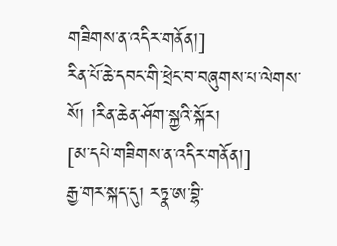གཟིགས་ན་འདིར་གནོན།]
རིན་པོ་ཆེ་དབང་གི་ཕྲེང་བ་བཞུགས་པ་ལེགས་སོ། །རིན་ཆེན་ཤོག་སྐྱའི་སྐོར།
[མ་དཔེ་གཟིགས་ན་འདིར་གནོན།]
རྒྱ་གར་སྐད་དུ། རཏྣ་ཨ་བྷི་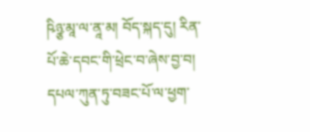ཥིཉྩ་མཱ་ལ་ནཱ་མ། བོད་སྐད་དུ། རིན་པོ་ཆེ་དབང་གི་ཕྲེང་བ་ཞེས་བྱ་བ། དཔལ་ཀུན་ཏུ་བཟང་པོ་ལ་ཕྱག་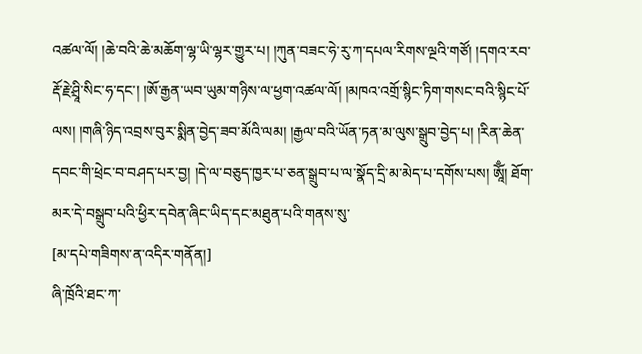འཚལ་ལོ། །ཆེ་བའི་ཆེ་མཆོག་ལྷ་ཡི་ལྷར་གྱུར་པ། །ཀུན་བཟང་ཧེ་རུ་ཀ་དཔལ་རིགས་ལྔའི་གཙོ། །དགའ་རབ་རྡོ་རྗེ་ཤྲཱི་སིང་ཧ་དང་། །ཨོ་རྒྱན་ཡབ་ཡུམ་གཉིས་ལ་ཕྱག་འཚལ་ལོ། །མཁའ་འགྲོ་སྙིང་ཏིག་གསང་བའི་སྙིང་པོ་ལས། །གཞི་ཉིད་འབྲས་བུར་སྨིན་བྱེད་ཟབ་མོའི་ལམ། །རྒྱལ་བའི་ཡོན་ཏན་མ་ལུས་སྒྲུབ་བྱེད་པ། །རིན་ཆེན་དབང་གི་ཕྲེང་བ་བཤད་པར་བྱ། །དེ་ལ་བཅུད་ཁྱར་པ་ཅན་སྒྲུབ་པ་ལ་སྣོད་དྲི་མ་མེད་པ་དགོས་པས། ཨཱོྃ། ཐོག་མར་དེ་བསྒྲུབ་པའི་ཕྱིར་དབེན་ཞིང་ཡིད་དང་མཐུན་པའི་གནས་སུ་
[མ་དཔེ་གཟིགས་ན་འདིར་གནོན།]
ཞི་ཁྲོའི་ཐང་ཀ་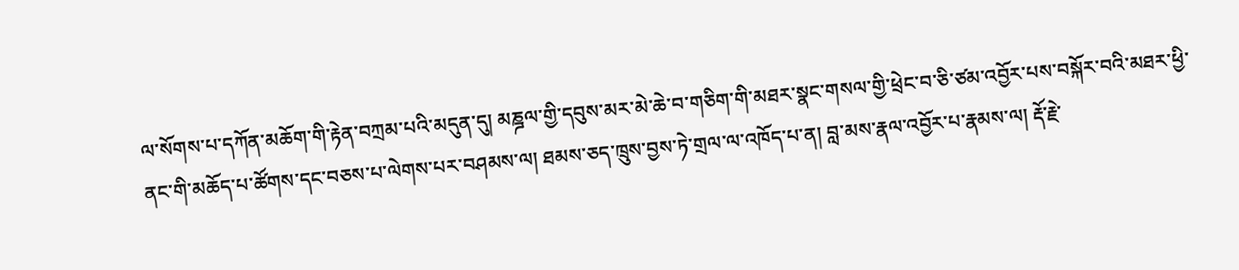ལ་སོགས་པ་དཀོན་མཆོག་གི་རྟེན་བཀྲམ་པའི་མདུན་དུ། མཎྜལ་གྱི་དབུས་མར་མེ་ཆེ་བ་གཅིག་གི་མཐར་སྣང་གསལ་གྱི་ཕྲེང་བ་ཅི་ཙམ་འབྱོར་པས་བསྐོར་བའི་མཐར་ཕྱི་ནང་གི་མཆོད་པ་ཚོགས་དང་བཅས་པ་ལེགས་པར་བཤམས་ལ། ཐམས་ཅད་ཁྲུས་བྱས་ཏེ་གྲལ་ལ་འཁོད་པ་ན། བླ་མས་རྣལ་འབྱོར་པ་རྣམས་ལ། རྡོ་རྗེ་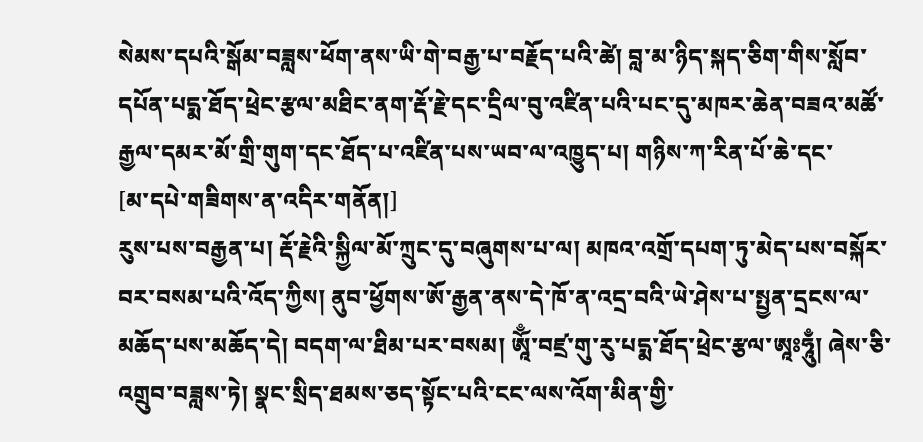སེམས་དཔའི་སྒོམ་བཟླས་ཕོག་ནས་ཡི་གེ་བརྒྱ་པ་བརྗོད་པའི་ཚེ། བླ་མ་ཉིད་སྐད་ཅིག་གིས་སློབ་དཔོན་པདྨ་ཐོད་ཕྲེང་རྩལ་མཐིང་ནག་རྡོ་རྗེ་དང་དྲིལ་བུ་འཛིན་པའི་པང་དུ་མཁར་ཆེན་བཟའ་མཚོ་རྒྱལ་དམར་མོ་གྲི་གུག་དང་ཐོད་པ་འཛིན་པས་ཡབ་ལ་འཁྱུད་པ། གཉིས་ཀ་རིན་པོ་ཆེ་དང་
[མ་དཔེ་གཟིགས་ན་འདིར་གནོན།]
རུས་པས་བརྒྱན་པ། རྡོ་རྗེའི་སྐྱིལ་མོ་ཀྲུང་དུ་བཞུགས་པ་ལ། མཁའ་འགྲོ་དཔག་ཏུ་མེད་པས་བསྐོར་བར་བསམ་པའི་འོད་ཀྱིས། ནུབ་ཕྱོགས་ཨོ་རྒྱན་ནས་དེ་ཁོ་ན་འདྲ་བའི་ཡེ་ཤེས་པ་སྤྱན་དྲངས་ལ་མཆོད་པས་མཆོད་དེ། བདག་ལ་ཐིམ་པར་བསམ། ཨཱོྃ་བཛྲ་གུ་རུ་པདྨ་ཐོད་ཕྲེང་རྩལ་ཨཱཿཧཱུྃ། ཞེས་ཅི་འགྲུབ་བཟླས་ཏེ། སྣང་སྲིད་ཐམས་ཅད་སྟོང་པའི་ངང་ལས་འོག་མིན་གྱི་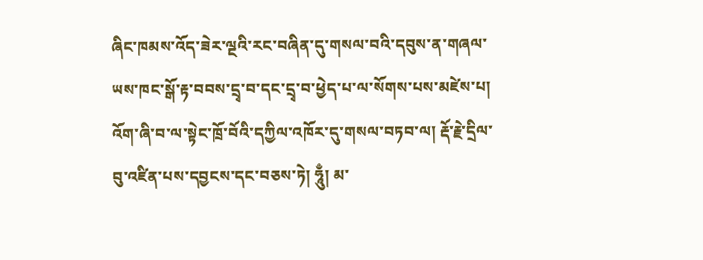ཞིང་ཁམས་འོད་ཟེར་ལྔའི་རང་བཞིན་དུ་གསལ་བའི་དབུས་ན་གཞལ་ཡས་ཁང་སྒོ་རྟ་བབས་དྲྭ་བ་དང་དྲྭ་བ་ཕྱེད་པ་ལ་སོགས་པས་མཛེས་པ། འོག་ཞི་བ་ལ་སྟེང་ཁྲོ་བོའི་དཀྱིལ་འཁོར་དུ་གསལ་བཏབ་ལ། རྡོ་རྗེ་དྲིལ་བུ་འཛིན་པས་དབྱངས་དང་བཅས་ཏེ། ཧཱུྃ། མ་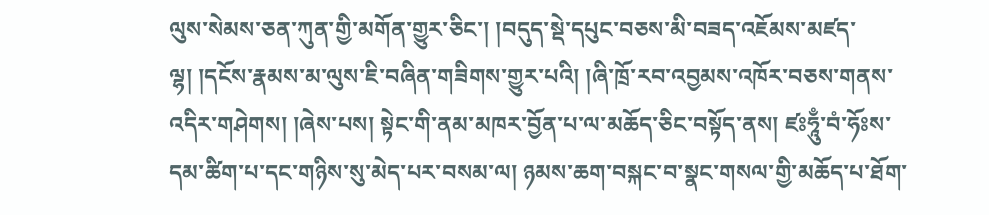ལུས་སེམས་ཅན་ཀུན་གྱི་མགོན་གྱུར་ཅིང་། །བདུད་སྡེ་དཔུང་བཅས་མི་བཟད་འཇོམས་མཛད་ལྷ། །དངོས་རྣམས་མ་ལུས་ཇི་བཞིན་གཟིགས་གྱུར་པའི། །ཞི་ཁྲོ་རབ་འབྱམས་འཁོར་བཅས་གནས་འདིར་གཤེགས། །ཞེས་པས། སྟེང་གི་ནམ་མཁར་བྱོན་པ་ལ་མཆོད་ཅིང་བསྟོད་ནས། ཛཿཧཱུྃ་བཾ་ཧོཿས་དམ་ཚིག་པ་དང་གཉིས་སུ་མེད་པར་བསམ་ལ། ཉམས་ཆག་བསྐང་བ་སྣང་གསལ་གྱི་མཆོད་པ་ཐོག་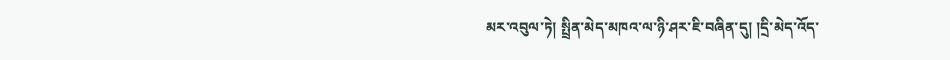མར་འབུལ་ཏེ། སྤྲིན་མེད་མཁའ་ལ་ཉི་ཤར་ཇི་བཞིན་དུ། །དྲི་མེད་འོད་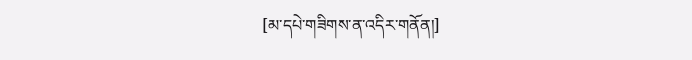[མ་དཔེ་གཟིགས་ན་འདིར་གནོན།]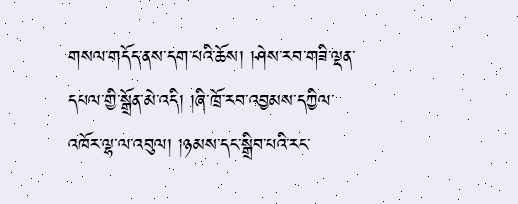གསལ་གདོད་ནས་དག་པའི་ཆོས། །ཤེས་རབ་གཟི་ལྡན་དཔལ་གྱི་སྒྲོན་མེ་འདི། །ཞི་ཁྲོ་རབ་འབྱམས་དཀྱིལ་འཁོར་ལྷ་ལ་འབུལ། །ཉམས་དང་སྒྲིབ་པའི་རང་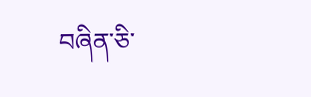བཞིན་ཅི་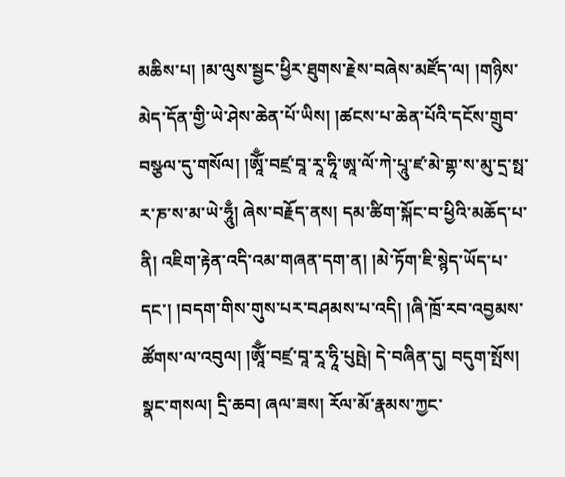མཆིས་པ། །མ་ལུས་སྦྱང་ཕྱིར་ཐུགས་རྗེས་བཞེས་མཛོད་ལ། །གཉིས་མེད་དོན་གྱི་ཡེ་ཤེས་ཆེན་པོ་ཡིས། །ཚངས་པ་ཆེན་པོའི་དངོས་གྲུབ་བསྩལ་དུ་གསོལ། །ཨཱོྃ་བཛྲ་བཱ་རཱ་ཧཱི་ཨཱ་ལོ་ཀེ་པཱུ་ཛ་མེ་གྷ་ས་མུ་དྲ་སྥ་ར་ཎ་ས་མ་ཡེ་ཧཱུྃ། ཞེས་བརྗོད་ནས། དམ་ཚིག་སྐོང་བ་ཕྱིའི་མཆོད་པ་ནི། འཇིག་རྟེན་འདི་འམ་གཞན་དག་ན། །མེ་ཏོག་ཇི་སྙེད་ཡོད་པ་དང་། །བདག་གིས་གུས་པར་བཤམས་པ་འདི། །ཞི་ཁྲོ་རབ་འབྱམས་ཚོགས་ལ་འབུལ། །ཨཱོྃ་བཛྲ་བཱ་རཱ་ཧཱི་པུཥྤེ། དེ་བཞིན་དུ། བདུག་སྤོས། སྣང་གསལ། དྲི་ཆབ། ཞལ་ཟས། རོལ་མོ་རྣམས་ཀྱང་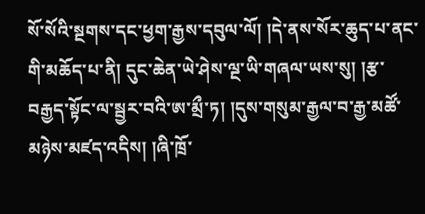སོ་སོའི་སྔགས་དང་ཕྱག་རྒྱས་དབུལ་ལོ། །དེ་ནས་སོར་ཆུད་པ་ནང་གི་མཆོད་པ་ནི། དུང་ཆེན་ཡེ་ཤེས་ལྔ་ཡི་གཞལ་ཡས་སུ། །རྩ་བརྒྱད་སྟོང་ལ་སྦྱར་བའི་ཨ་མྲྀ་ཏ། །དུས་གསུམ་རྒྱལ་བ་རྒྱ་མཚོ་མཉེས་མཛད་འདིས། །ཞི་ཁྲོ་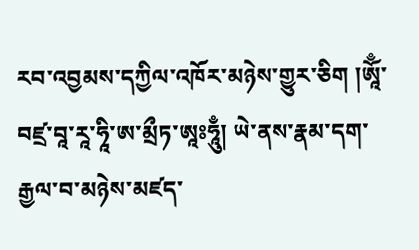རབ་འབྱམས་དཀྱིལ་འཁོར་མཉེས་གྱུར་ཅིག །ཨཱོྃ་བཛྲ་བཱ་རཱ་ཧཱི་ཨ་མྲྀཏ་ཨཱཿཧཱུྃ། ཡེ་ནས་རྣམ་དག་རྒྱལ་བ་མཉེས་མཛད་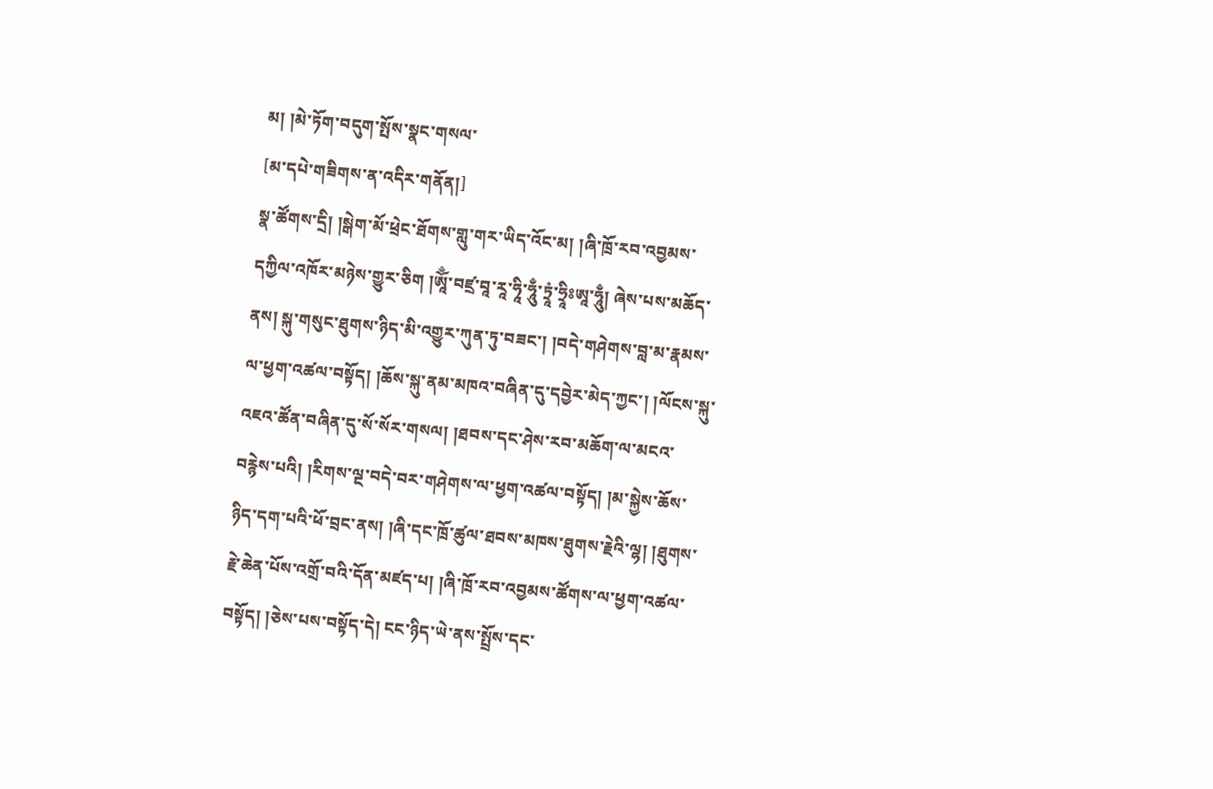མ། །མེ་ཏོག་བདུག་སྤོས་སྣང་གསལ་
[མ་དཔེ་གཟིགས་ན་འདིར་གནོན།]
སྣ་ཚོགས་དྲི། །སྒེག་མོ་ཕྲེང་ཐོགས་གླུ་གར་ཡིད་འོང་མ། །ཞི་ཁྲོ་རབ་འབྱམས་དཀྱིལ་འཁོར་མཉེས་གྱུར་ཅིག །ཨཱོྃ་བཛྲ་བཱ་རཱ་ཧཱི་ཧཱུྃ་ཏྲཱཾ་ཧྲཱིཿཨཱ་ཧཱུྃ། ཞེས་པས་མཆོད་ནས། སྐུ་གསུང་ཐུགས་ཉིད་མི་འགྱུར་ཀུན་ཏུ་བཟང་། །བདེ་གཤེགས་བླ་མ་རྣམས་ལ་ཕྱག་འཚལ་བསྟོད། །ཆོས་སྐུ་ནམ་མཁའ་བཞིན་དུ་དབྱེར་མེད་ཀྱང་། །ལོངས་སྐུ་འཇའ་ཚོན་བཞིན་དུ་སོ་སོར་གསལ། །ཐབས་དང་ཤེས་རབ་མཆོག་ལ་མངའ་བརྙེས་པའི། །རིགས་ལྔ་བདེ་བར་གཤེགས་ལ་ཕྱག་འཚལ་བསྟོད། །མ་སྐྱེས་ཆོས་ཉིད་དག་པའི་ཕོ་བྲང་ནས། །ཞི་དང་ཁྲོ་ཚུལ་ཐབས་མཁས་ཐུགས་རྗེའི་ལྷ། །ཐུགས་རྗེ་ཆེན་པོས་འགྲོ་བའི་དོན་མཛད་པ། །ཞི་ཁྲོ་རབ་འབྱམས་ཚོགས་ལ་ཕྱག་འཚལ་བསྟོད། །ཅེས་པས་བསྟོད་དེ། ངང་ཉིད་ཡེ་ནས་སྤྲོས་དང་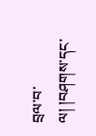བྲལ་བ་ལ། །བཤགས་དང་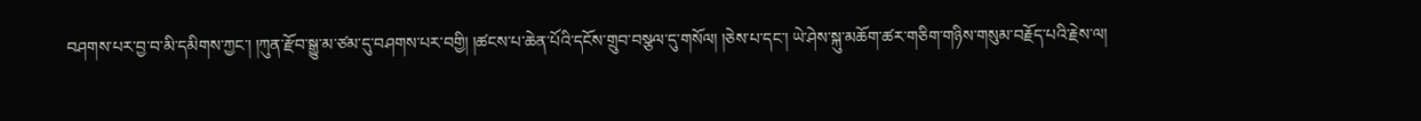བཤགས་པར་བྱ་བ་མི་དམིགས་ཀྱང་། །ཀུན་རྫོབ་སྒྱུ་མ་ཙམ་དུ་བཤགས་པར་བགྱི། །ཚངས་པ་ཆེན་པོའི་དངོས་གྲུབ་བསྩལ་དུ་གསོལ། །ཅེས་པ་དང་། ཡེ་ཤེས་སྐུ་མཆོག་ཚར་གཅིག་གཉིས་གསུམ་བརྗོད་པའི་རྗེས་ལ།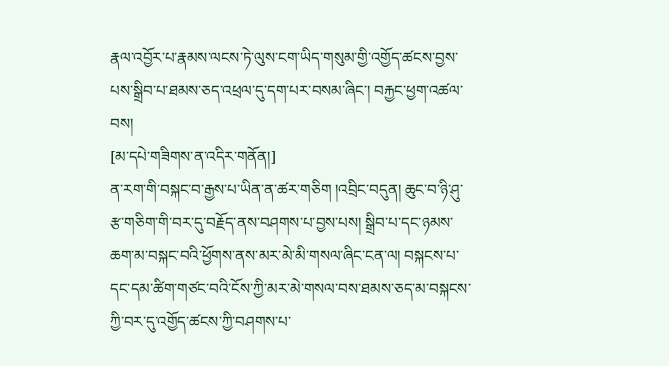རྣལ་འབྱོར་པ་རྣམས་ལངས་ཏེ་ལུས་ངག་ཡིད་གསུམ་གྱི་འགྱོད་ཚངས་བྱས་པས་སྒྲིབ་པ་ཐམས་ཅད་འཕྲལ་དུ་དག་པར་བསམ་ཞིང་། བརྐྱང་ཕྱག་འཚལ་བས།
[མ་དཔེ་གཟིགས་ན་འདིར་གནོན།]
ན་རག་གི་བསྐང་བ་རྒྱས་པ་ཡིན་ན་ཚར་གཅིག །འབྲིང་བདུན། ཆུང་བ་ཉི་ཤུ་རྩ་གཅིག་གི་བར་དུ་བརྗོད་ནས་བཤགས་པ་བྱས་པས། སྒྲིབ་པ་དང་ཉམས་ཆག་མ་བསྐང་བའི་ཕྱོགས་ནས་མར་མེ་མི་གསལ་ཞིང་ངན་ལ། བསྐངས་པ་དང་དམ་ཚིག་གཙང་བའི་ངོས་ཀྱི་མར་མེ་གསལ་བས་ཐམས་ཅད་མ་བསྐངས་ཀྱི་བར་དུ་འགྱོད་ཚངས་ཀྱི་བཤགས་པ་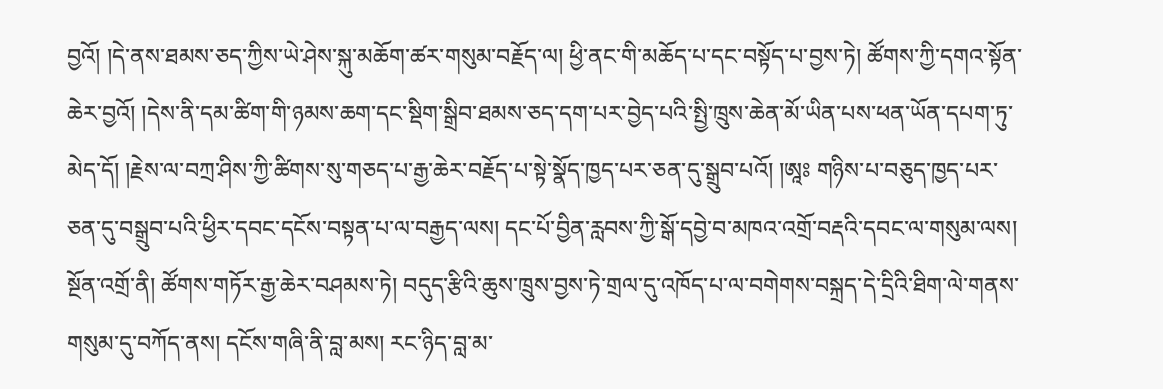བྱའོ། །དེ་ནས་ཐམས་ཅད་ཀྱིས་ཡེ་ཤེས་སྐུ་མཆོག་ཚར་གསུམ་བརྗོད་ལ། ཕྱི་ནང་གི་མཆོད་པ་དང་བསྟོད་པ་བྱས་ཏེ། ཚོགས་ཀྱི་དགའ་སྟོན་ཆེར་བྱའོ། །དེས་ནི་དམ་ཚིག་གི་ཉམས་ཆག་དང་སྡིག་སྒྲིབ་ཐམས་ཅད་དག་པར་བྱེད་པའི་སྤྱི་ཁྲུས་ཆེན་མོ་ཡིན་པས་ཕན་ཡོན་དཔག་ཏུ་མེད་དོ། །རྗེས་ལ་བཀྲ་ཤིས་ཀྱི་ཚིགས་སུ་གཅད་པ་རྒྱ་ཆེར་བརྗོད་པ་སྟེ་སྣོད་ཁྱད་པར་ཅན་དུ་སྒྲུབ་པའོ། །ཨཱཿ གཉིས་པ་བཅུད་ཁྱད་པར་ཅན་དུ་བསྒྲུབ་པའི་ཕྱིར་དབང་དངོས་བསྟན་པ་ལ་བརྒྱད་ལས། དང་པོ་བྱིན་རླབས་ཀྱི་སྒོ་དབྱེ་བ་མཁའ་འགྲོ་བརྡའི་དབང་ལ་གསུམ་ལས། སྔོན་འགྲོ་ནི། ཚོགས་གཏོར་རྒྱ་ཆེར་བཤམས་ཏེ། བདུད་རྩིའི་ཆུས་ཁྲུས་བྱས་ཏེ་གྲལ་དུ་འཁོད་པ་ལ་བགེགས་བསྐྲད་དེ་དྲིའི་ཐིག་ལེ་གནས་གསུམ་དུ་བཀོད་ནས། དངོས་གཞི་ནི་བླ་མས། རང་ཉིད་བླ་མ་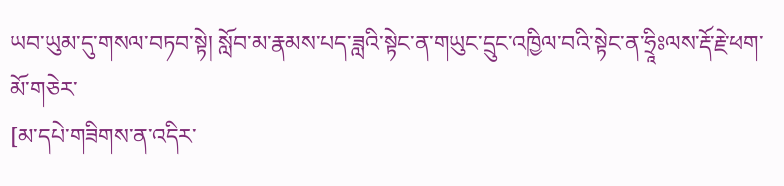ཡབ་ཡུམ་དུ་གསལ་བཏབ་སྟེ། སློབ་མ་རྣམས་པད་ཟླའི་སྟེང་ན་གཡུང་དྲུང་འཁྱིལ་བའི་སྟེང་ན་ཧྲཱིཿལས་རྡོ་རྗེ་ཕག་མོ་གཅེར་
[མ་དཔེ་གཟིགས་ན་འདིར་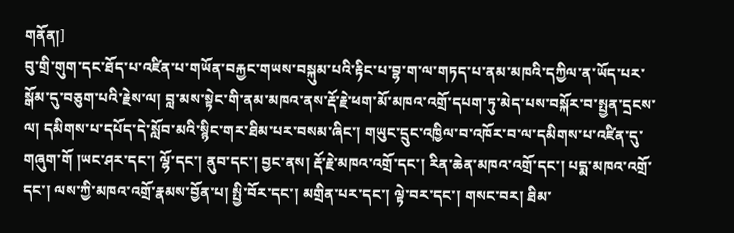གནོན།]
བུ་གྲི་གུག་དང་ཐོད་པ་འཛིན་པ་གཡོན་བརྐྱང་གཡས་བསྐུམ་པའི་རྟིང་པ་བྷ་ག་ལ་གཏད་པ་ནམ་མཁའི་དཀྱིལ་ན་ཡོད་པར་སྒོམ་དུ་བཅུག་པའི་རྗེས་ལ། བླ་མས་སྟེང་གི་ནམ་མཁའ་ནས་རྡོ་རྗེ་ཕག་མོ་མཁའ་འགྲོ་དཔག་ཏུ་མེད་པས་བསྐོར་བ་སྤྱན་དྲངས་ལ། དམིགས་པ་དཔོད་དེ་སློབ་མའི་སྙིང་གར་ཐིམ་པར་བསམ་ཞིང་། གཡུང་དྲུང་འཁྱིལ་བ་འཁོར་བ་ལ་དམིགས་པ་འཛིན་དུ་གཞུག་གོ །ཡང་ཤར་དང་། ལྷོ་དང་། ནུབ་དང་། བྱང་ནས། རྡོ་རྗེ་མཁའ་འགྲོ་དང་། རིན་ཆེན་མཁའ་འགྲོ་དང་། པདྨ་མཁའ་འགྲོ་དང་། ལས་ཀྱི་མཁའ་འགྲོ་རྣམས་བྱོན་པ། སྤྱི་བོར་དང་། མགྲིན་པར་དང་། ལྟེ་བར་དང་། གསང་བར། ཐིམ་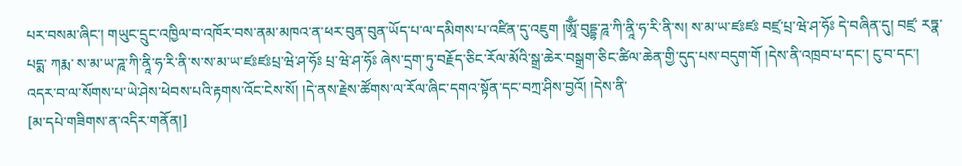པར་བསམ་ཞིང་། གཡུང་དྲུང་འཁྱིལ་བ་འཁོར་བས་ནམ་མཁའ་ན་ཕར་བུན་བུན་ཡོད་པ་ལ་དམིགས་པ་འཛིན་དུ་འཇུག །ཨཱོྃ་བུདྡྷ་ཌཱ་ཀི་ནཱི་ཧ་རི་ནི་ས། ས་མ་ཡ་ཛཿཛཿ བཛྲ་པྲ་ཝེ་ཤ་ཧོཿ དེ་བཞིན་དུ། བཛྲ་ རཏྣ་ པདྨ་ ཀརྨ་ ས་མ་ཡ་ཌཱ་ཀི་ནཱི་ཧ་རི་ནི་ས་ས་མ་ཡ་ཛཿཛཿཔྲ་ཝེ་ཤ་ཧོཿ པྲ་ཝེ་ཤ་ཧོཿ ཞེས་དྲག་ཏུ་བརྗོད་ཅིང་རོལ་མོའི་སྒྲ་ཆེར་བསྒྲག་ཅིང་ཚིལ་ཆེན་གྱི་དུད་པས་བདུག་གོ །དེས་ནི་འཁྲབ་པ་དང་། ངུ་བ་དང་། འདར་བ་ལ་སོགས་པ་ཡེ་ཤེས་ཕེབས་པའི་རྟགས་འོང་ངེས་སོ། །དེ་ནས་རྗེས་ཚོགས་ལ་རོལ་ཞིང་དགའ་སྟོན་དང་བཀྲ་ཤིས་བྱའོ། །དེས་ནི་
[མ་དཔེ་གཟིགས་ན་འདིར་གནོན།]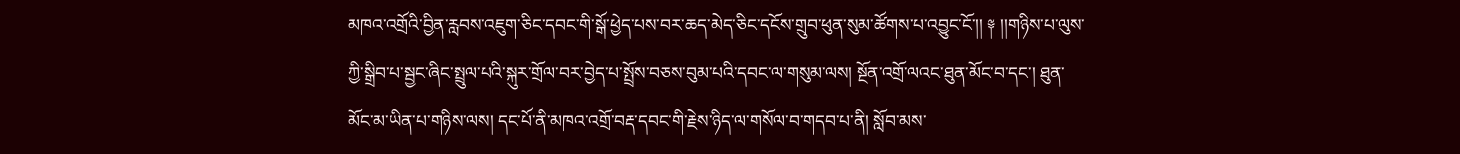མཁའ་འགྲོའི་བྱིན་རླབས་འཇུག་ཅིང་དབང་གི་སྒོ་ཕྱེད་པས་བར་ཆད་མེད་ཅིང་དངོས་གྲུབ་ཕུན་སུམ་ཚོགས་པ་འབྱུང་ངོ་།། ༈ །།གཉིས་པ་ལུས་ཀྱི་སྒྲིབ་པ་སྦྱང་ཞིང་སྤྲུལ་པའི་སྐུར་གྲོལ་བར་བྱེད་པ་སྤྲོས་བཅས་བུམ་པའི་དབང་ལ་གསུམ་ལས། སྔོན་འགྲོ་ལའང་ཐུན་མོང་བ་དང་། ཐུན་མོང་མ་ཡིན་པ་གཉིས་ལས། དང་པོ་ནི་མཁའ་འགྲོ་བརྡ་དབང་གི་རྗེས་ཉིད་ལ་གསོལ་བ་གདབ་པ་ནི། སློབ་མས་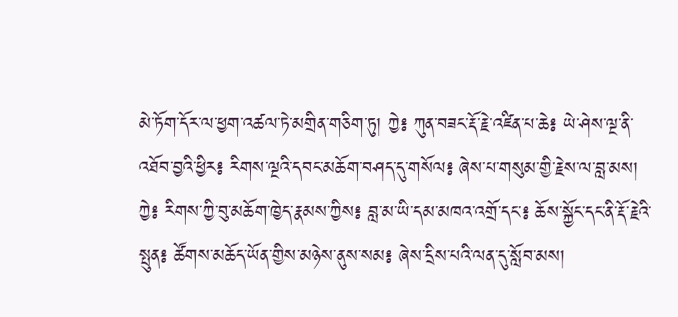མེ་ཏོག་དོར་ལ་ཕྱག་འཚལ་ཏེ་མགྲིན་གཅིག་ཏུ། ཀྱེ༔ ཀུན་བཟང་རྡོ་རྗེ་འཛིན་པ་ཆེ༔ ཡེ་ཤེས་ལྔ་ནི་འཐོབ་བྱའི་ཕྱིར༔ རིགས་ལྔའི་དབང་མཆོག་བཤད་དུ་གསོལ༔ ཞེས་པ་གསུམ་གྱི་རྗེས་ལ་བླ་མས། ཀྱེ༔ རིགས་ཀྱི་བུ་མཆོག་ཁྱེད་རྣམས་ཀྱིས༔ བླ་མ་ཡི་དམ་མཁའ་འགྲོ་དང་༔ ཆོས་སྐྱོང་དང་ནི་རྡོ་རྗེའི་སྤུན༔ ཚོགས་མཆོད་ཡོན་གྱིས་མཉེས་ནུས་སམ༔ ཞེས་དྲིས་པའི་ལན་དུ་སློབ་མས།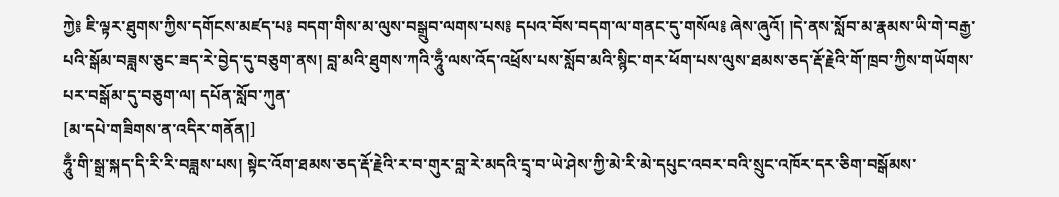ཀྱེ༔ ཇི་ལྟར་ཐུགས་ཀྱིས་དགོངས་མཛད་པ༔ བདག་གིས་མ་ལུས་བསྒྲུབ་ལགས་པས༔ དཔའ་བོས་བདག་ལ་གནང་དུ་གསོལ༔ ཞེས་ཞུའོ། །དེ་ནས་སློབ་མ་རྣམས་ཡི་གེ་བརྒྱ་པའི་སྒོམ་བཟླས་ཅུང་ཟད་རེ་བྱེད་དུ་བཅུག་ནས། བླ་མའི་ཐུགས་ཀའི་ཧཱུྃ་ལས་འོད་འཕྲོས་པས་སློབ་མའི་སྙིང་གར་ཕོག་པས་ལུས་ཐམས་ཅད་རྡོ་རྗེའི་གོ་ཁྲབ་ཀྱིས་གཡོགས་པར་བསྒོམ་དུ་བཅུག་ལ། དཔོན་སློབ་ཀུན་
[མ་དཔེ་གཟིགས་ན་འདིར་གནོན།]
ཧཱུྃ་གི་སྒྲ་སྐད་དི་རི་རི་བཟླས་པས། སྟེང་འོག་ཐམས་ཅད་རྡོ་རྗེའི་ར་བ་གུར་བླ་རེ་མདའི་དྲྭ་བ་ཡེ་ཤེས་ཀྱི་མེ་རི་མེ་དཔུང་འབར་བའི་སྲུང་འཁོར་དར་ཅིག་བསྒོམས་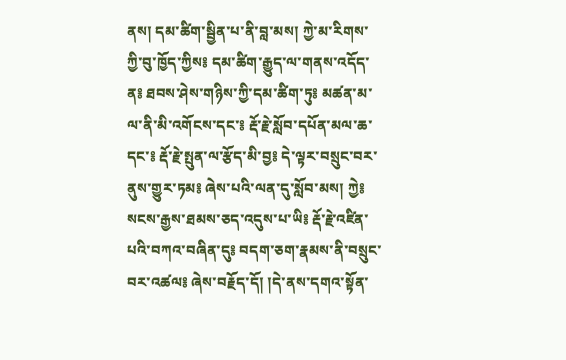ནས། དམ་ཚིག་སྦྱིན་པ་ནི་བླ་མས། ཀྱེ་མ་རིགས་ཀྱི་བུ་ཁྱོད་ཀྱིས༔ དམ་ཚིག་རྒྱུད་ལ་གནས་འདོད་ན༔ ཐབས་ཤེས་གཉིས་ཀྱི་དམ་ཚིག་ཏུ༔ མཚན་མ་ལ་ནི་མི་འགོངས་དང་༔ རྡོ་རྗེ་སློབ་དཔོན་མལ་ཆ་དང་༔ རྡོ་རྗེ་སྤུན་ལ་རྩོད་མི་བྱ༔ དེ་ལྟར་བསྲུང་བར་ནུས་གྱུར་ཏམ༔ ཞེས་པའི་ལན་དུ་སློབ་མས། ཀྱེ༔ སངས་རྒྱས་ཐམས་ཅད་འདུས་པ་ཡི༔ རྡོ་རྗེ་འཛིན་པའི་བཀའ་བཞིན་དུ༔ བདག་ཅག་རྣམས་ནི་བསྲུང་བར་འཚལ༔ ཞེས་བརྗོད་དོ། །དེ་ནས་དགའ་སྟོན་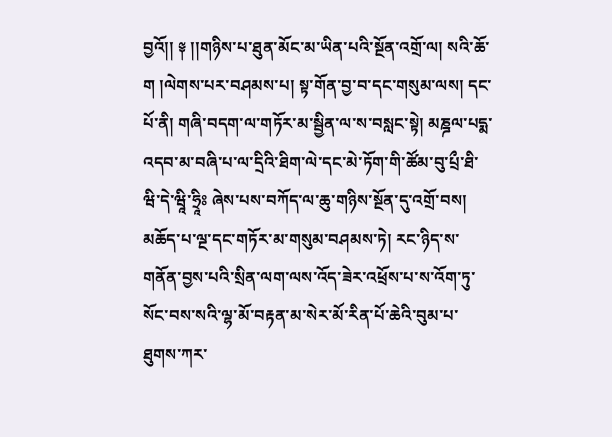བྱའོ།། ༈ །།གཉིས་པ་ཐུན་མོང་མ་ཡིན་པའི་སྔོན་འགྲོ་ལ། སའི་ཆོ་ག །ལེགས་པར་བཤམས་པ། སྟ་གོན་བྱ་བ་དང་གསུམ་ལས། དང་པོ་ནི། གཞི་བདག་ལ་གཏོར་མ་སྦྱིན་ལ་ས་བསླང་སྟེ། མཎྜལ་པདྨ་འདབ་མ་བཞི་པ་ལ་དྲིའི་ཐིག་ལེ་དང་མེ་ཏོག་གི་ཚོམ་བུ་པྲྀ་ཐི་ཝི་དེ་ཝཱི་ཧྲཱིཿ ཞེས་པས་བཀོད་ལ་ཆུ་གཉིས་སྔོན་དུ་འགྲོ་བས། མཆོད་པ་ལྔ་དང་གཏོར་མ་གསུམ་བཤམས་ཏེ། རང་ཉིད་ས་གནོན་བྱས་པའི་སྲིན་ལག་ལས་འོད་ཟེར་འཕྲོས་པ་ས་འོག་ཏུ་སོང་བས་སའི་ལྷ་མོ་བརྟན་མ་སེར་མོ་རིན་པོ་ཆེའི་བུམ་པ་ཐུགས་ཀར་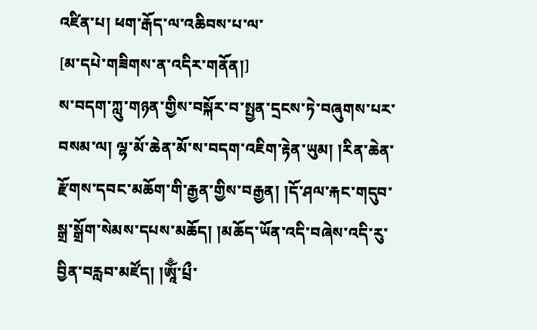འཛིན་པ། ཕག་རྒོད་ལ་འཆིབས་པ་ལ་
[མ་དཔེ་གཟིགས་ན་འདིར་གནོན།]
ས་བདག་ཀླུ་གཉན་གྱིས་བསྐོར་བ་སྤྱན་དྲངས་ཏེ་བཞུགས་པར་བསམ་ལ། ལྷ་མོ་ཆེན་མོ་ས་བདག་འཇིག་རྟེན་ཡུམ། །རིན་ཆེན་རྫོགས་དབང་མཆོག་གི་རྒྱན་གྱིས་བརྒྱན། །དོ་ཤལ་རྐང་གདུབ་སྒྲ་སྒྲོག་སེམས་དཔས་མཆོད། །མཆོད་ཡོན་འདི་བཞེས་འདི་རུ་བྱིན་བརླབ་མཛོད། །ཨཱོྃ་པྲྀ་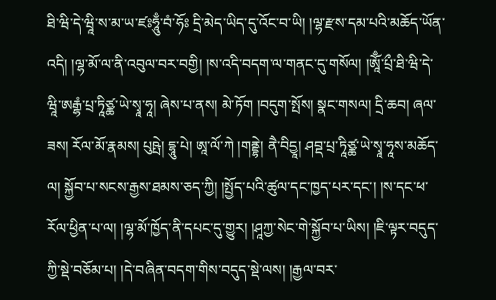ཐི་ཝི་དེ་ཝཱི་ས་མ་ཡ་ཛཿཧཱུྃ་བཾ་ཧོཿ དྲི་མེད་ཡིད་དུ་འོང་བ་ཡི། །ལྷ་རྫས་དམ་པའི་མཆོད་ཡོན་འདི། །ལྷ་མོ་ལ་ནི་འབུལ་བར་བགྱི། །ས་འདི་བདག་ལ་གནང་དུ་གསོལ། །ཨཱོྃ་པྲྀ་ཐི་ཝི་དེ་ཝཱི་ཨརྒྷཾ་པྲ་ཏཱིཙྪ་ཡེ་སྭཱ་ཧཱ། ཞེས་པ་ནས། མེ་ཏོག །བདུག་སྤོས། སྣང་གསལ། དྲི་ཆབ། ཞལ་ཟས། རོལ་མོ་རྣམས། པུཥྤེ། དྷཱུ་པེ། ཨཱ་ལོ་ཀེ །གནྡྷེ། ནཻ་བིདྱཱ། ཤབྡ་པྲ་ཏཱིཙྪ་ཡེ་སྭཱ་ཧཱས་མཆོད་ལ། སྐྱོབ་པ་སངས་རྒྱས་ཐམས་ཅད་ཀྱི། །སྤྱོད་པའི་ཚུལ་དང་ཁྱད་པར་དང་། །ས་དང་ཕ་རོལ་ཕྱིན་པ་ལ། །ལྷ་མོ་ཁྱོད་ནི་དཔང་དུ་གྱུར། །ཤཱཀྱ་སེང་གེ་སྐྱོབ་པ་ཡིས། །ཇི་ལྟར་བདུད་ཀྱི་སྡེ་བཅོམ་པ། །དེ་བཞིན་བདག་གིས་བདུད་སྡེ་ལས། །རྒྱལ་བར་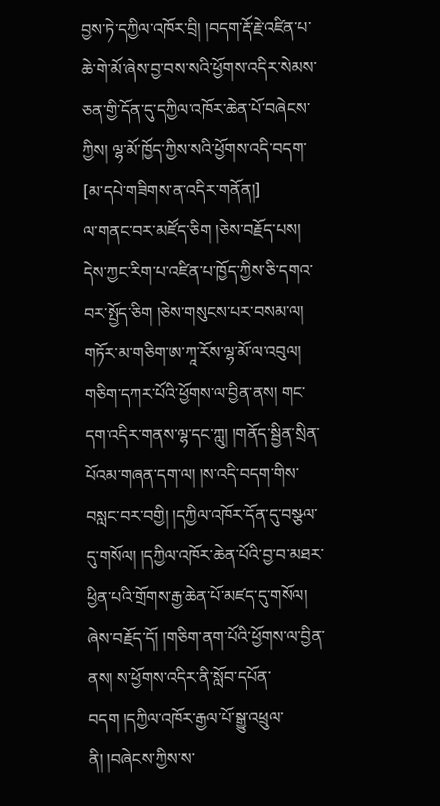བྱས་ཏེ་དཀྱིལ་འཁོར་བྲི། །བདག་རྡོ་རྗེ་འཛིན་པ་ཆེ་གེ་མོ་ཞེས་བྱ་བས་སའི་ཕྱོགས་འདིར་སེམས་ཅན་གྱི་དོན་དུ་དཀྱིལ་འཁོར་ཆེན་པོ་བཞེངས་ཀྱིས། ལྷ་མོ་ཁྱོད་ཀྱིས་སའི་ཕྱོགས་འདི་བདག་
[མ་དཔེ་གཟིགས་ན་འདིར་གནོན།]
ལ་གནང་བར་མཛོད་ཅིག །ཅེས་བརྗོད་པས། དེས་ཀྱང་རིག་པ་འཛིན་པ་ཁྱོད་ཀྱིས་ཅི་དགའ་བར་སྤྱོད་ཅིག །ཅེས་གསུངས་པར་བསམ་ལ། གཏོར་མ་གཅིག་ཨ་ཀཱ་རོས་ལྷ་མོ་ལ་འབུལ། གཅིག་དཀར་པོའི་ཕྱོགས་ལ་བྱིན་ནས། གང་དག་འདིར་གནས་ལྷ་དང་ཀླུ། །གནོད་སྦྱིན་སྲིན་པོའམ་གཞན་དག་ལ། །ས་འདི་བདག་གིས་བསླང་བར་བགྱི། །དཀྱིལ་འཁོར་དོན་དུ་བསྩལ་དུ་གསོལ། །དཀྱིལ་འཁོར་ཆེན་པོའི་བྱ་བ་མཐར་ཕྱིན་པའི་གྲོགས་རྒྱ་ཆེན་པོ་མཛད་དུ་གསོལ། ཞེས་བརྗོད་དོ། །གཅིག་ནག་པོའི་ཕྱོགས་ལ་བྱིན་ནས། ས་ཕྱོགས་འདིར་ནི་སློབ་དཔོན་བདག །དཀྱིལ་འཁོར་རྒྱལ་པོ་སྒྱུ་འཕྲུལ་ནི། །བཞེངས་ཀྱིས་ས་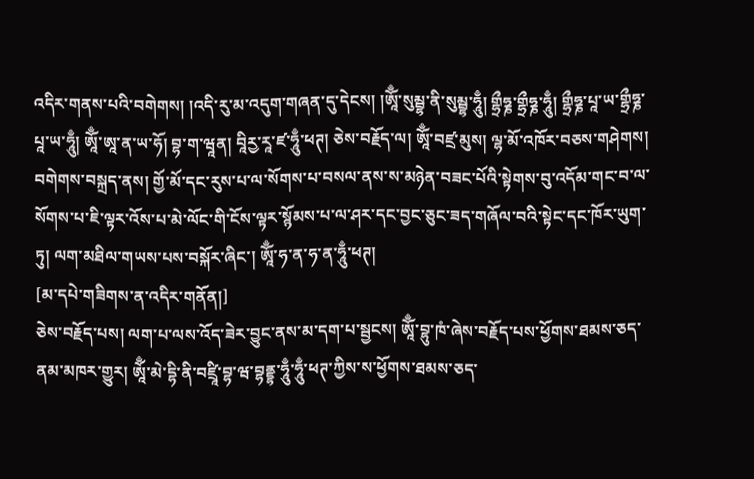འདིར་གནས་པའི་བགེགས། །འདི་རུ་མ་འདུག་གཞན་དུ་དེངས། །ཨཱོྃ་སུམྦྷ་ནི་སུམྦྷ་ཧཱུྃ། གྷྲྀཧྞ་གྷྲྀཧྞ་ཧཱུྃ། གྷྲྀཧྞ་པཱ་ཡ་གྷྲྀཧྞ་པཱ་ཡ་ཧཱུྃ། ཨཱོྃ་ཨཱ་ན་ཡ་ཧོ། བྷ་ག་ཝཱན། བཱིརྱ་རཱ་ཛ་ཧཱུྃ་ཕཊ། ཅེས་བརྗོད་ལ། ཨཱོྃ་བཛྲ་མུས། ལྷ་མོ་འཁོར་བཅས་གཤེགས། བགེགས་བསྐྲད་ནས། གྱོ་མོ་དང་རུས་པ་ལ་སོགས་པ་བསལ་ནས་ས་མཉེན་བཟང་པོའི་སྟེགས་བུ་འདོམ་གང་བ་ལ་སོགས་པ་ཇི་ལྟར་འོས་པ་མེ་ལོང་གི་ངོས་ལྟར་སྙོམས་པ་ལ་ཤར་དང་བྱང་ཅུང་ཟད་གཞོལ་བའི་སྟེང་དང་ཁོར་ཡུག་ཏུ། ལག་མཐིལ་གཡས་པས་བསྐོར་ཞིང་། ཨཱོྃ་ཧ་ན་ཧ་ན་ཧཱུྃ་ཕཊ།
[མ་དཔེ་གཟིགས་ན་འདིར་གནོན།]
ཅེས་བརྗོད་པས། ལག་པ་ལས་འོད་ཟེར་བྱུང་ནས་མ་དག་པ་སྦྱངས། ཨཱོྃ་བྷུ་ཁཾ་ཞེས་བརྗོད་པས་ཕྱོགས་ཐམས་ཅད་ནམ་མཁར་གྱུར། ཨཱོྃ་མེ་དྷི་ནི་བཛྲཱི་བྷ་ཝ་བྷནྡྷ་ཧཱུྃ་ཧཱུྃ་ཕཊ་ཀྱིས་ས་ཕྱོགས་ཐམས་ཅད་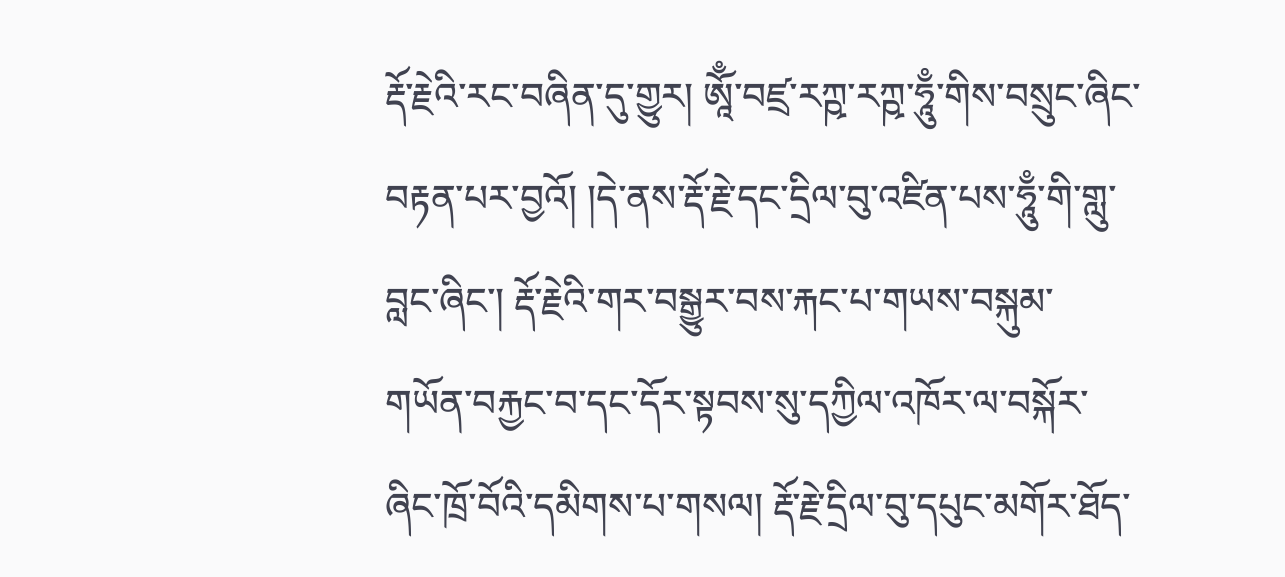རྡོ་རྗེའི་རང་བཞིན་དུ་གྱུར། ཨཱོྃ་བཛྲ་རཀྵ་རཀྵ་ཧཱུྃ་གིས་བསྲུང་ཞིང་བརྟན་པར་བྱའོ། །དེ་ནས་རྡོ་རྗེ་དང་དྲིལ་བུ་འཛིན་པས་ཧཱུྃ་གི་གླུ་བླང་ཞིང་། རྡོ་རྗེའི་གར་བསྒྱུར་བས་རྐང་པ་གཡས་བསྐུམ་གཡོན་བརྐྱང་བ་དང་དོར་སྟབས་སུ་དཀྱིལ་འཁོར་ལ་བསྐོར་ཞིང་ཁྲོ་བོའི་དམིགས་པ་གསལ། རྡོ་རྗེ་དྲིལ་བུ་དཔུང་མགོར་ཐོད་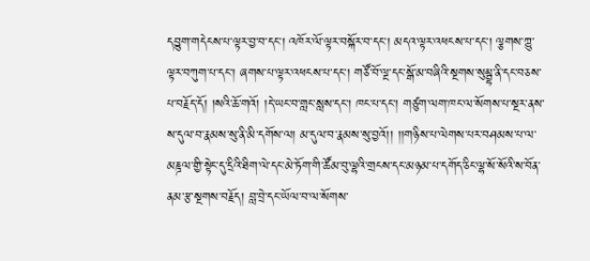དབྱུག་གདེངས་པ་ལྟར་བྱ་བ་དང་། འཁོར་ལོ་ལྟར་བསྐོར་བ་དང་། མདའ་ལྟར་འཕངས་པ་དང་། ལྕགས་ཀྱུ་ལྟར་བཀུག་པ་དང་། ཞགས་པ་ལྟར་འཕངས་པ་དང་། གཙོ་བོ་ལྔ་དང་སྒོ་མ་བཞིའི་སྔགས་སུམྦྷ་ནི་དང་བཅས་པ་བརྗོད་དོ། །སའི་ཆོ་གའོ། །དེ་ཡང་བ་གླང་སླས་དང་། ཁང་པ་དང་། གཙུག་ལག་ཁང་ལ་སོགས་པ་སྔར་ནས་ས་དུལ་བ་རྣམས་སུ་ནི་མི་དགོས་ལ། མ་དུལ་བ་རྣམས་སུ་བྱའོ།། །།གཉིས་པ་ལེགས་པར་བཤམས་པ་ལ་མཎྜལ་གྱི་སྟེང་དུ་དྲིའི་ཐིག་ལེ་དང་མེ་ཏོག་གི་ཚོམ་བུ་ལྷའི་གྲངས་དང་མཉམ་པ་དགོད་ཅིང་ལྷ་སོ་སོའི་ས་བོན་ནམ་རྩ་སྔགས་བརྗོད། བླ་བྲེ་དང་ཡོལ་བ་ལ་སོགས་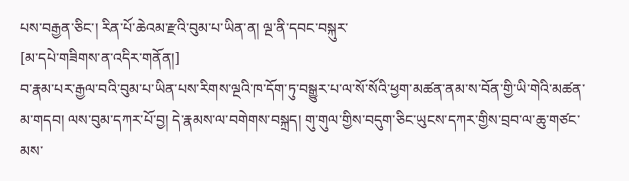པས་བརྒྱན་ཅིང་། རིན་པོ་ཆེའམ་རྫའི་བུམ་པ་ཡིན་ན། ལྔ་ནི་དབང་བསྐུར་
[མ་དཔེ་གཟིགས་ན་འདིར་གནོན།]
བ་རྣམ་པར་རྒྱལ་བའི་བུམ་པ་ཡིན་པས་རིགས་ལྔའི་ཁ་དོག་ཏུ་བསྒྱུར་པ་ལ་སོ་སོའི་ཕྱག་མཚན་ནམ་ས་བོན་གྱི་ཡི་གེའི་མཚན་མ་གདབ། ལས་བུམ་དཀར་པོ་བྱ། དེ་རྣམས་ལ་བགེགས་བསྐྲད། གུ་གུལ་གྱིས་བདུག་ཅིང་ཡུངས་དཀར་གྱིས་བྲབ་ལ་ཆུ་གཙང་མས་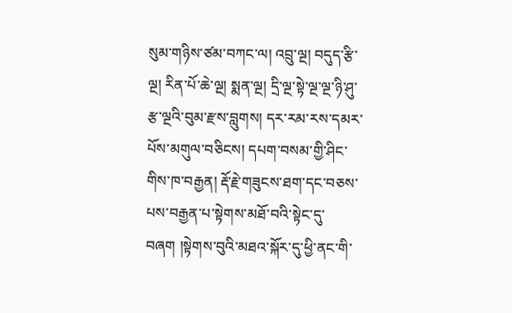སུམ་གཉིས་ཙམ་བཀང་ལ། འབྲུ་ལྔ། བདུད་རྩི་ལྔ། རིན་པོ་ཆེ་ལྔ། སྨན་ལྔ། དྲི་ལྔ་སྟེ་ལྔ་ལྔ་ཉི་ཤུ་རྩ་ལྔའི་བུམ་རྫས་བླུགས། དར་རམ་རས་དམར་པོས་མགུལ་བཅིངས། དཔག་བསམ་གྱི་ཤིང་གིས་ཁ་བརྒྱན། རྡོ་རྗེ་གཟུངས་ཐག་དང་བཅས་པས་བརྒྱན་པ་སྟེགས་མཐོ་བའི་སྟེང་དུ་བཞག །སྟེགས་བུའི་མཐའ་སྐོར་དུ་ཕྱི་ནང་གི་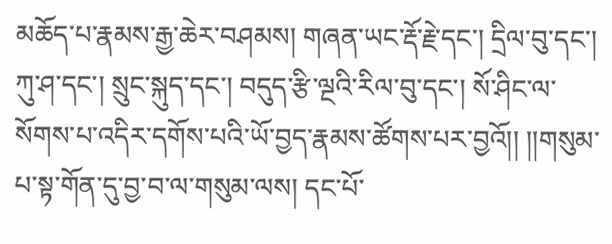མཆོད་པ་རྣམས་རྒྱ་ཆེར་བཤམས། གཞན་ཡང་རྡོ་རྗེ་དང་། དྲིལ་བུ་དང་། ཀུ་ཤ་དང་། སྲུང་སྐུད་དང་། བདུད་རྩི་ལྔའི་རིལ་བུ་དང་། སོ་ཤིང་ལ་སོགས་པ་འདིར་དགོས་པའི་ཡོ་བྱད་རྣམས་ཚོགས་པར་བྱའོ།། །།གསུམ་པ་སྟ་གོན་དུ་བྱ་བ་ལ་གསུམ་ལས། དང་པོ་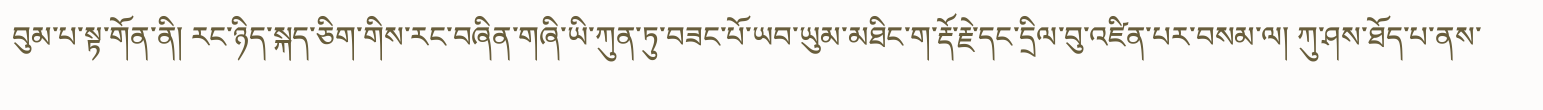བུམ་པ་སྟ་གོན་ནི། རང་ཉིད་སྐད་ཅིག་གིས་རང་བཞིན་གཞི་ཡི་ཀུན་ཏུ་བཟང་པོ་ཡབ་ཡུམ་མཐིང་ག་རྡོ་རྗེ་དང་དྲིལ་བུ་འཛིན་པར་བསམ་ལ། ཀུ་ཤས་ཐོད་པ་ནས་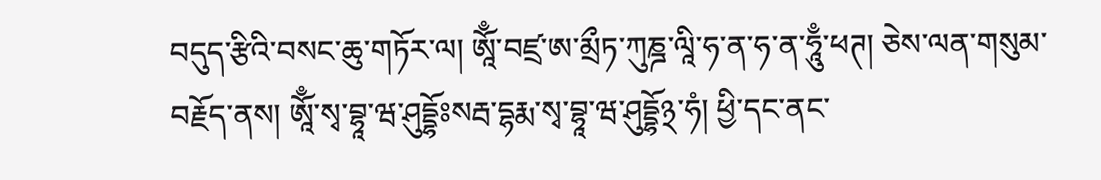བདུད་རྩིའི་བསང་ཆུ་གཏོར་ལ། ཨཱོྃ་བཛྲ་ཨ་མྲྀཏ་ཀུཎྜ་ལཱི་ཧ་ན་ཧ་ན་ཧཱུྃ་ཕཊ། ཅེས་ལན་གསུམ་བརྗོད་ནས། ཨཱོྃ་སྭ་བྷཱ་ཝ་ཤུདྡྷོཿསརྦ་དྷརྨ་སྭ་བྷཱ་ཝ་ཤུདྡྷོ྅་ཧཾ། ཕྱི་དང་ནང་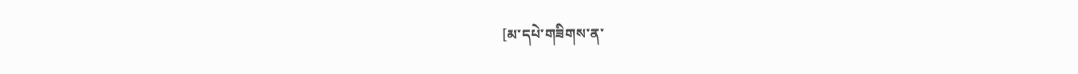[མ་དཔེ་གཟིགས་ན་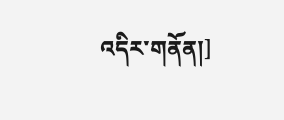འདིར་གནོན།]